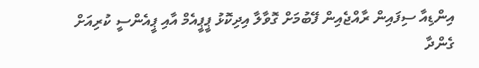އިންޑިއާ ސިފައިން ރާއްޖެއިން ފޭބުމަށް ގޮވާލާ އިދިކޮޅު ޕީޕީއެމް އާއި ޕީއެންސީ ކުރިއަށް ގެންދާ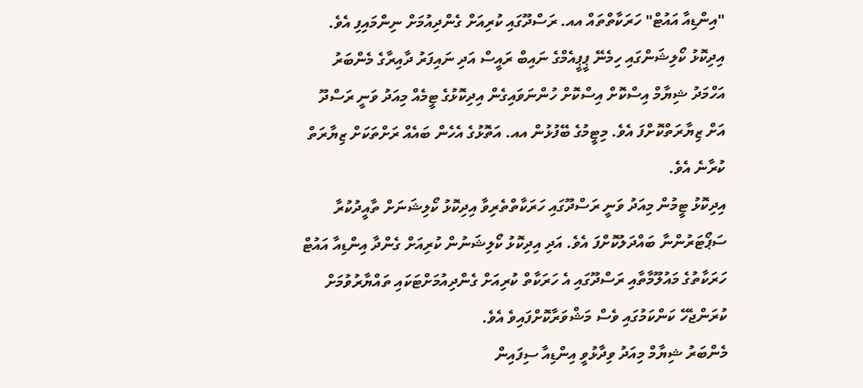"އިންޑިއާ އައުޓް" ހަރަކާތްތައް އއ. ރަސްދޫގައި ކުރިއަށް ގެންދިއުމަށް ނިންމައިފި އެވެ.
އިދިކޮޅު ކޯލިޝަންގައި ހިމެނޭ ޕީޕީއެމްގެ ނައިބް ރައީސް އަދި ނައިފަރު ދާއިރާގެ މެންބަރު އަހްމަދު ޝިޔާމް އިސްކޮށް އިސްކޮށް ހުންނަވައިގެން އިދިކޮޅުގެ ޓީމެއް މިއަދު ވަނީ ރަސްދޫ އަށް ޒިޔާރަތްކޮށްފަ އެވެ. މިޓީމުގެ ބޭފުޅުން އއ. އަތޮޅުގެ އެހެން ބައެއް ރަށްތަކަށް ޒިޔާރަތް ކުރާނެ އެވެ.
އިދިކޮޅު ޓީމުން މިއަދު ވަނީ ރަސްދޫގައި ހަރަކާތްތެރިވާ އިދިކޮޅު ކޯލިޝަނަށް ތާއީދުކުރާ ސަޕޯޓަރުންނާ ބައްދަލުކޮށްފަ އެވެ. އަދި އިދިކޮޅު ކޯލިޝަނުން ކުރިއަށް ގެންދާ އިންޑިއާ އައުޓް ހަރަކާތުގެ މައުލޫމާތާއި ރަސްދޫގައި އެ ހަރަކާތް ކުރިއަށް ގެންދިއުމަށްޓަކައި ތައްޔާރުވުމަށް ކުރަންޖެހޭ ކަންކަމުގައި ވެސް މަޝްވަރާކޮށްފައިވެ އެވެ.
މެންބަރު ޝިޔާމް މިއަދު ވިދާޅުވީ އިންޑިއާ ސިފައިން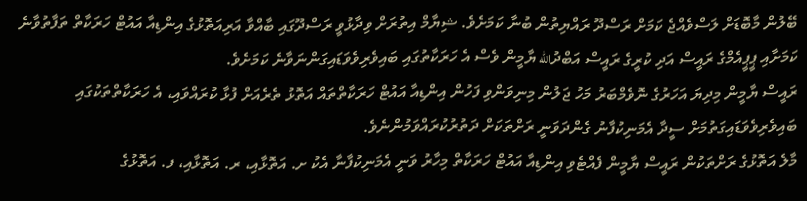ބޭލުން މާބޮޑަށް ލަސްވެއްޖެ ކަމަށް ރަސްދޫ ރައްޔިތުން ބުނާ ކަމަށެވެ. ޝިޔާމް އިތުރަށް ވިދާޅުވީ ރަސްދޫގައި ބާއްވާ އަރިއަތޮޅުގެ އިންޑިއާ އައުޓް ހަރަކާތް ތަފާތުވާނެ ކަމަށާއި ޕީޕީއެމްގެ ރައީސް އަދި ކުރީގެ ރައީސް އަބްދުالله ޔާމީން ވެސް އެ ހަރަކާތުގައި ބައިވެރިވެވަޑައިގަންނަވާނެ ކަމަށެވެ.
ރައީސް ޔާމީން މިދިޔަ އަހަރުގެ ނޮވެމްބަރު މަހު ޖަލުން މިނިވަންވި ފަހުން އިންޑިއާ އައުޓް ހަރަކާތްތައް އަތޮޅު ތެރެއަށް ފުޅާ ކުރައްވައި، އެ ހަރަކާތްތަކުގައި ބައިވެރިވެވަޑައިގަތުމަށް ސީދާ އެމަނިކުފާނު ގެންދަވަނީ ރަށްތަކަށް ދަތުރުކުރައްވަމުންނެވެ.
މާލެ އަތޮޅުގެ ރަށްތަކުން ރައީސް ޔާމީން ފެއްޓެވި އިންޑިއާ އައުޓް ހަރަކާތް މިހާރު ވަނީ އެމަނިކުފާނާ އެކު ށ. އަތޮޅާއި، ރ. އަތޮޅާއި، ފ. އަތޮޅުގެ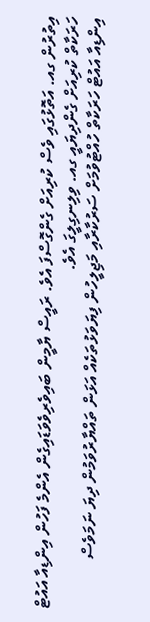އިތުރުން ގއ. އަތޮޅުގައި ވެސް ކުރިއަށް ގެންގޮސްފަ އެވެ. ރައީސް ޔާމީން ބައިވެރިވެވަޑައިގެން އެންމެ ފަހުން އިންޑިއާ އައުޓް ހަރަކާތް ކުރިއަށް ގެންދިޔައީ ގއ. ވިލިނގިލީގަ އެވެ.
އިންޑިއާ އައުޓް ހަރަކާތް ހުއްޓުވުމަށް ސަރުކާރާއި މަޖިލީހުން ފިޔަވަޅުތަކެއް އަޅަން ތައްޔާރުވަމުން ދިޔަ ނަމަވެސް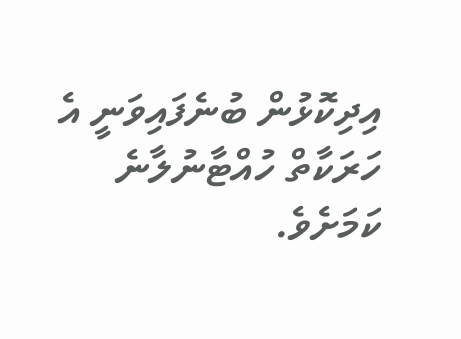އިދިކޮޅުން ބުނެފައިވަނީ އެ ހަރަކާތް ހުއްޓާނުލާނެ ކަމަށެވެ.